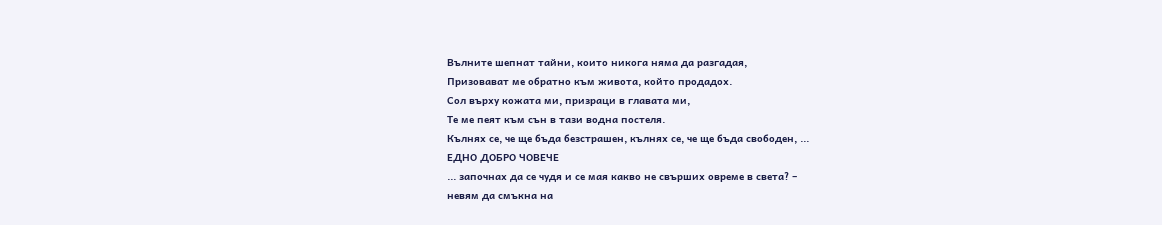Вълните шепнат тайни, които никога няма да разгадая,
Призовават ме обратно към живота, който продадох.
Сол върху кожата ми, призраци в главата ми,
Те ме пеят към сън в тази водна постеля.
Кълнях се, че ще бъда безстрашен, кълнях се, че ще бъда свободен, ...
ЕДНО ДОБРО ЧОВЕЧЕ
... започнах да се чудя и се мая какво не свърших овреме в света? –
невям да смъкна на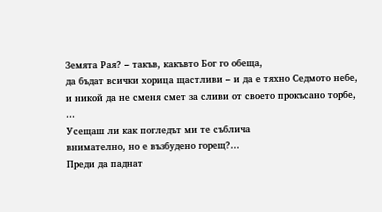Земята Рая? – такъв, какъвто Бог го обеща,
да бъдат всички хорица щастливи – и да е тяхно Седмото небе,
и никой да не сменя смет за сливи от своето прокъсано торбе, ...
Усещаш ли как погледът ми те съблича
внимателно, но е възбудено горещ?...
Преди да паднат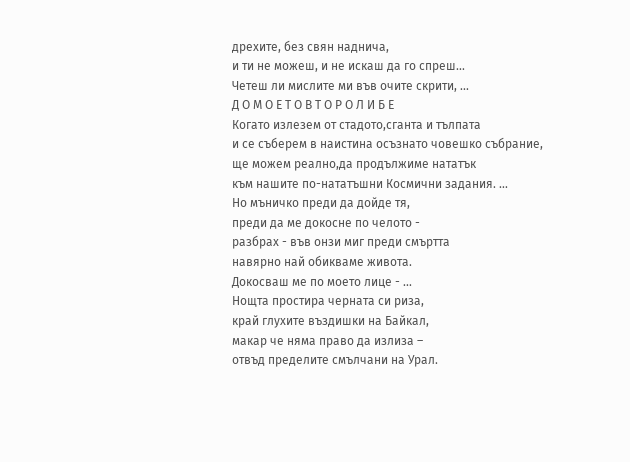дрехите, без свян наднича,
и ти не можеш, и не искаш да го спреш...
Четеш ли мислите ми във очите скрити, ...
Д О М О Е Т О В Т О Р О Л И Б Е
Когато излезем от стадото,сганта и тълпата
и се съберем в наистина осъзнато човешко събрание,
ще можем реално,да продължиме нататък
към нашите по-нататъшни Космични задания. ...
Но мъничко преди да дойде тя,
преди да ме докосне по челото -
разбрах - във онзи миг преди смъртта
навярно най обикваме живота.
Докосваш ме по моето лице - ...
Нощта простира черната си риза,
край глухите въздишки на Байкал,
макар че няма право да излиза –
отвъд пределите смълчани на Урал.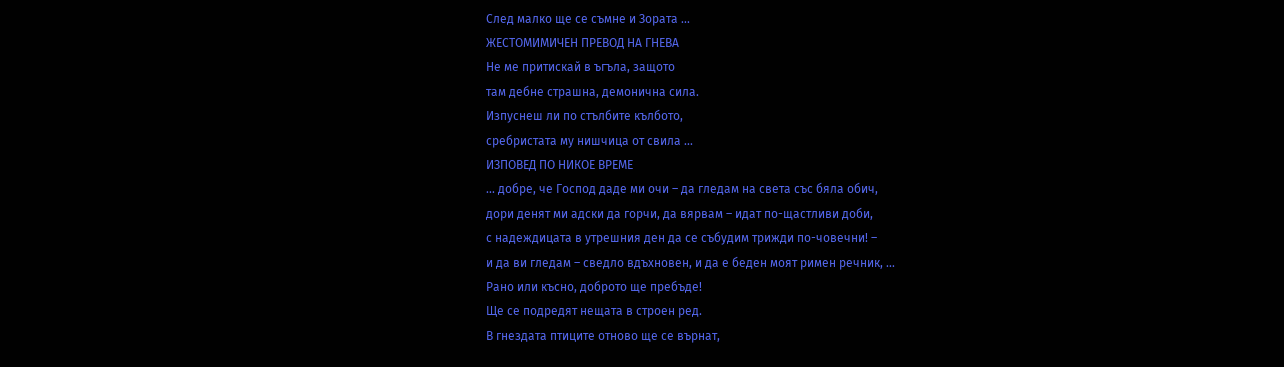След малко ще се съмне и Зората ...
ЖЕСТОМИМИЧЕН ПРЕВОД НА ГНЕВА
Не ме притискай в ъгъла, защото
там дебне страшна, демонична сила.
Изпуснеш ли по стълбите кълбото,
сребристата му нишчица от свила ...
ИЗПОВЕД ПО НИКОЕ ВРЕМЕ
... добре, че Господ даде ми очи – да гледам на света със бяла обич,
дори денят ми адски да горчи, да вярвам – идат по-щастливи доби,
с надеждицата в утрешния ден да се събудим трижди по-човечни! –
и да ви гледам – сведло вдъхновен, и да е беден моят римен речник, ...
Рано или късно, доброто ще пребъде!
Ще се подредят нещата в строен ред.
В гнездата птиците отново ще се върнат,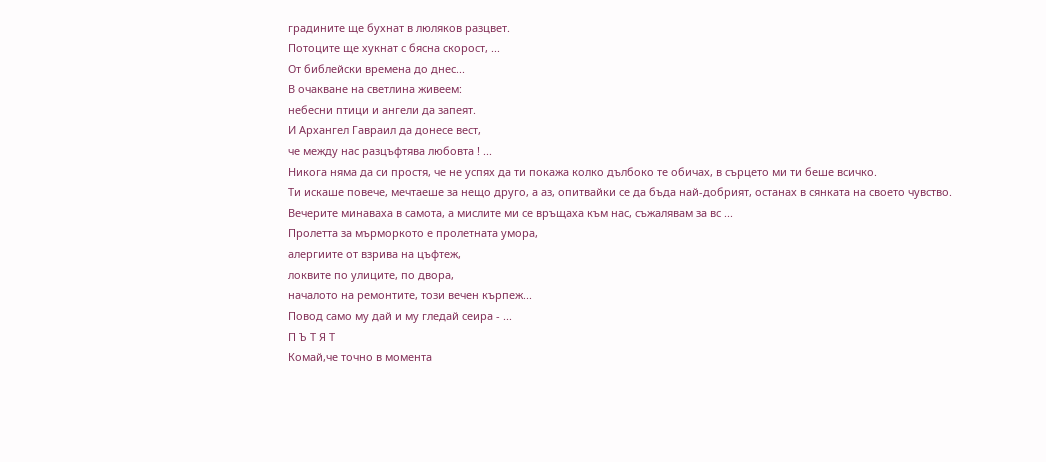градините ще бухнат в люляков разцвет.
Потоците ще хукнат с бясна скорост, ...
От библейски времена до днес...
В очакване на светлина живеем:
небесни птици и ангели да запеят.
И Архангел Гавраил да донесе вест,
че между нас разцъфтява любовта ! ...
Никога няма да си простя, че не успях да ти покажа колко дълбоко те обичах, в сърцето ми ти беше всичко.
Ти искаше повече, мечтаеше за нещо друго, а аз, опитвайки се да бъда най-добрият, останах в сянката на своето чувство.
Вечерите минаваха в самота, а мислите ми се връщаха към нас, съжалявам за вс ...
Пролетта за мърморкото е пролетната умора,
алергиите от взрива на цъфтеж,
локвите по улиците, по двора,
началото на ремонтите, този вечен кърпеж...
Повод само му дай и му гледай сеира - ...
П Ъ Т Я Т
Комай,че точно в момента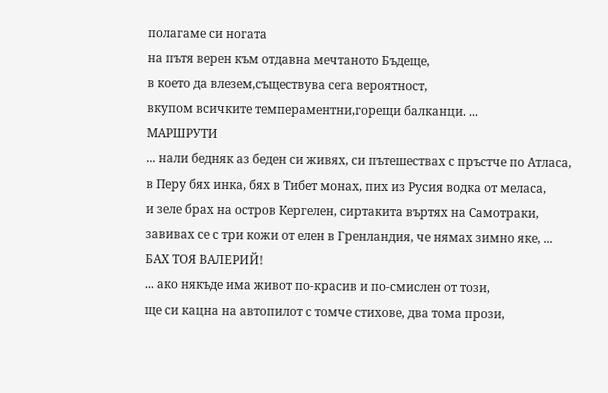полагаме си ногата
на пътя верен към отдавна мечтаното Бъдеще,
в което да влезем,съществува сега вероятност,
вкупом всичките темпераментни,горещи балканци. ...
МАРШРУТИ
... нали бедняк аз беден си живях, си пътешествах с пръстче по Атласа,
в Перу бях инка, бях в Тибет монах, пих из Русия водка от меласа,
и зеле брах на остров Кергелен, сиртакита въртях на Самотраки,
завивах се с три кожи от елен в Гренландия, че нямах зимно яке, ...
БАХ ТОЯ ВАЛЕРИЙ!
... ако някъде има живот по-красив и по-смислен от този,
ще си кацна на автопилот с томче стихове, два тома прози,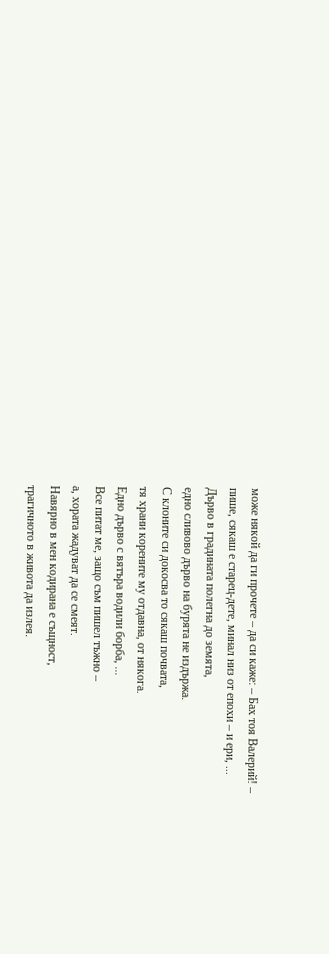може някой да ги прочете – да си каже: – Бах тоя Валерий! –
пише, сякаш е старец-дете, минал низ от епохи – и ери, ...
Дърво в градината полегна до земята,
едно сливово дърво на бурята не издържа.
С клоните си докосва то сякаш почвата,
тя храни корените му отдавна, от някога.
Едно дърво с вятъра водили борба, ...
Все питат ме, защо съм пишел тъжно –
а, хората жадуват да се смеят.
Навярно в мен кодирана е същност,
трагичното в живота да излея.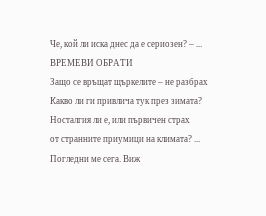Че, кой ли иска днес да е сериозен? – ...
ВРЕМЕВИ ОБРАТИ
Защо се връщат щъркелите – не разбрах
Какво ли ги привлича тук през зимата?
Носталгия ли е, или първичен страх
от странните приумици на климата? ...
Погледни ме сега. Виж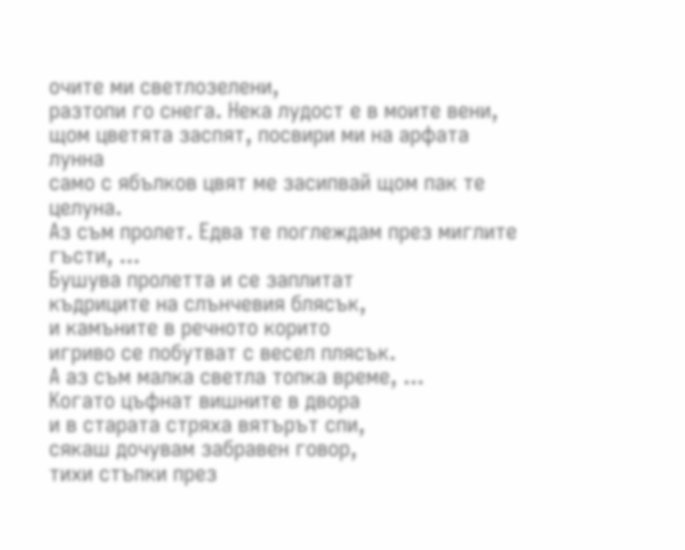очите ми светлозелени,
разтопи го снега. Нека лудост е в моите вени,
щом цветята заспят, посвири ми на арфата лунна
само с ябълков цвят ме засипвай щом пак те целуна.
Аз съм пролет. Едва те поглеждам през миглите гъсти, ...
Бушува пролетта и се заплитат
къдриците на слънчевия блясък,
и камъните в речното корито
игриво се побутват с весел плясък.
А аз съм малка светла топка време, ...
Когато цъфнат вишните в двора
и в старата стряха вятърът спи,
сякаш дочувам забравен говор,
тихи стъпки през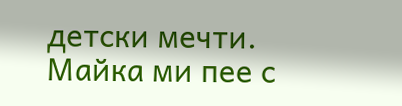детски мечти.
Майка ми пее с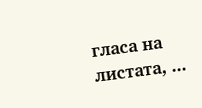гласа на листата, ...